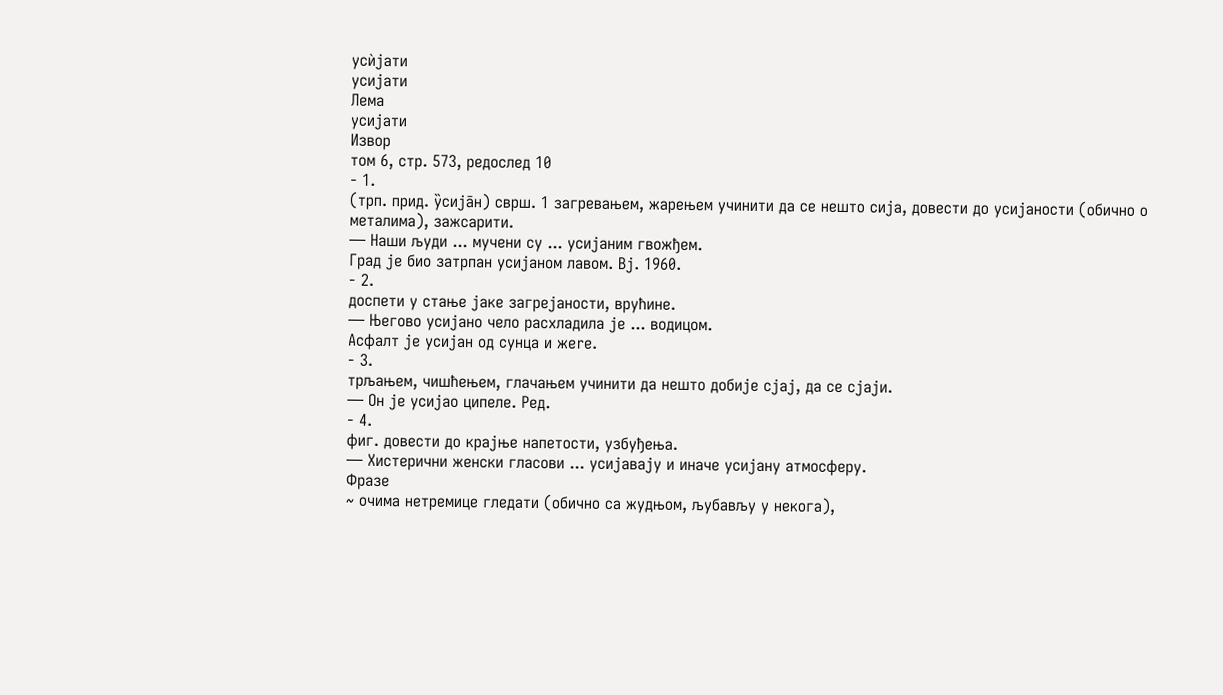усѝјати
усијати
Лема
усијати
Извор
том 6, стр. 573, редослед 10
- 1.
(трп. прид. у̏сија̄н) сврш. 1 загревањем, жарењем учинити да се нешто сија, довести до усијаности (обично о металима), зажсарити.
— Наши људи ... мучени су ... усијаним гвожђем.
Град је био затрпан усијаном лавом. Вј. 1960.
- 2.
доспети у стање јаке загрејаности, врућине.
— Његово усијано чело расхладила је ... водицом.
Асфалт је усијан од сунца и жеrе.
- 3.
трљањем, чишћењем, глачањем учинити да нешто добије сјај, да се сјаји.
— Он је усијао ципеле. Ред.
- 4.
фиг. довести до крајње напетости, узбуђења.
— Хистерични женски гласови ... усијавају и иначе усијану атмосферу.
Фразе
~ очима нетремице гледати (обично са жудњом, љубављу у некога),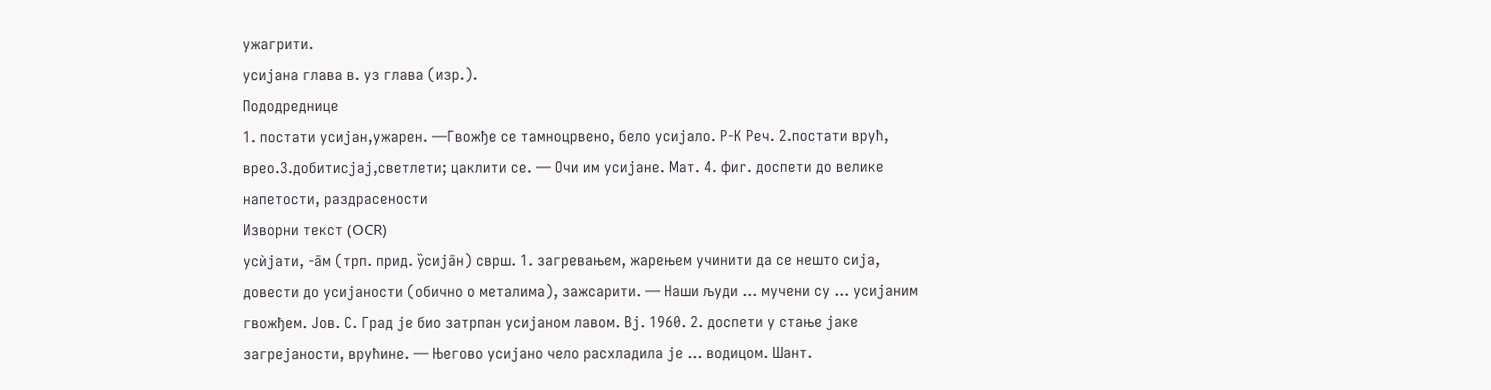ужагрити.
усијана глава в. уз глава (изр.).
Пододреднице
1. постати усијан,ужарен. —Гвожђе се тамноцрвено, бело усијало. Р-К Реч. 2.постати врућ, врео.3.добитисјај,светлети; цаклити се. — Очи им усијане. Мат. 4. фиr. доспети до велике напетости, раздрасености
Изворни текст (OCR)
усѝјати, -а̄м (трп. прид. у̏сија̄н) сврш. 1. загревањем, жарењем учинити да се нешто сија, довести до усијаности (обично о металима), зажсарити. — Наши људи ... мучени су ... усијаним гвожђем. Јов. С. Град је био затрпан усијаном лавом. Вј. 1960. 2. доспети у стање јаке загрејаности, врућине. — Његово усијано чело расхладила је ... водицом. Шант.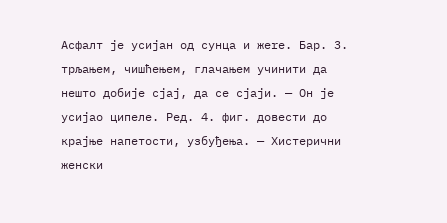Асфалт је усијан од сунца и жеrе. Бар. 3. трљањем, чишћењем, глачањем учинити да нешто добије сјај, да се сјаји. — Он је усијао ципеле. Ред. 4. фиг. довести до крајње напетости, узбуђења. — Хистерични женски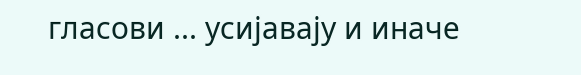гласови ... усијавају и иначе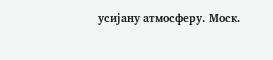усијану атмосферу. Моск.